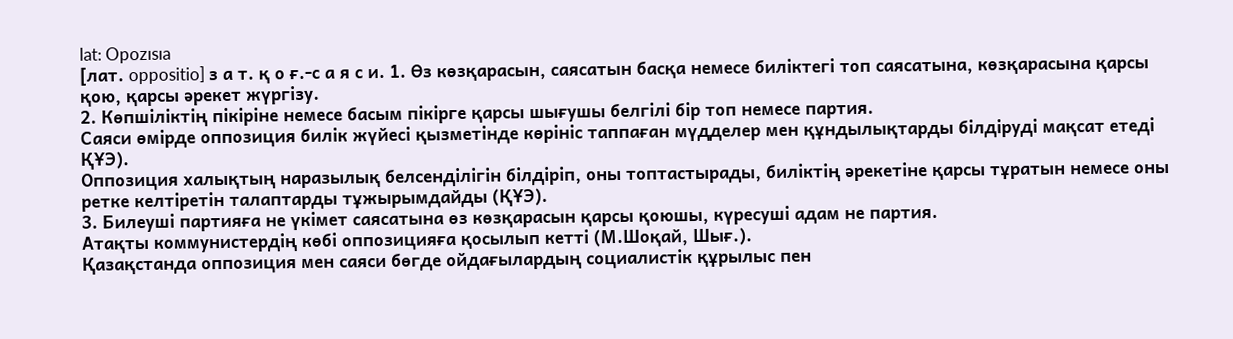lat: Opozısıa
[лат. oppositio] з а т. қ о ғ.-с а я с и. 1. Өз көзқарасын, саясатын басқа немесе билiктегі топ саясатына, көзқарасына қарсы қою, қарсы әрекет жүргізу.
2. Көпшіліктің пікіріне немесе басым пікірге қарсы шығушы белгілі бір топ немесе партия.
Саяси өмірде оппозиция билік жүйесі қызметінде көрініс таппаған мүдделер мен құндылықтарды білдіруді мақсат етеді ҚҰЭ).
Оппозиция халықтың наразылық белсенділігін білдіріп, оны топтастырады, биліктің әрекетіне қарсы тұратын немесе оны ретке келтіретін талаптарды тұжырымдайды (ҚҰЭ).
3. Билеуші партияға не үкімет саясатына өз көзқарасын қарсы қоюшы, күресуші адам не партия.
Атақты коммунистердің көбі оппозицияға қосылып кетті (М.Шоқай, Шығ.).
Қазақстанда оппозиция мен саяси бөгде ойдағылардың социалистік құрылыс пен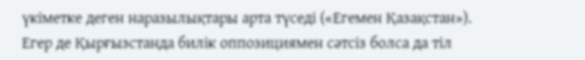үкіметке деген наразылықтары арта түседі («Егемен Қазақстан»).
Егер де Қырғызстанда билік оппозициямен сәтсіз болса да тіл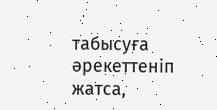табысуға әрекеттеніп жатса,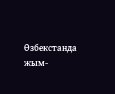Өзбекстанда жым-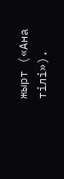жырт («Ана тілі»).